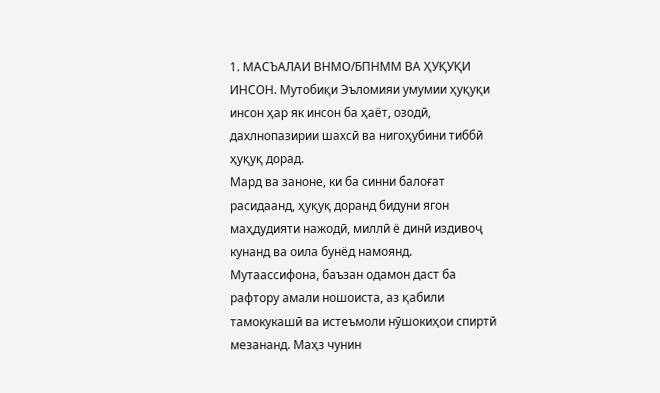1. МАСЪАЛАИ ВНМО/БПНММ ВА ҲУҚУҚИ ИНСОН. Мутобиқи Эъломияи умумии ҳуқуқи инсон ҳар як инсон ба ҳаёт, озодӣ, дахлнопазирии шахсӣ ва нигоҳубини тиббӣ ҳуқуқ дорад.
Мард ва заноне, ки ба синни балоғат расидаанд, ҳуқуқ доранд бидуни ягон маҳдудияти нажодӣ, миллӣ ё динӣ издивоҷ кунанд ва оила бунёд намоянд.
Мутаассифона, баъзан одамон даст ба рафтору амали ношоиста, аз қабили тамокукашӣ ва истеъмоли нӯшокиҳои спиртӣ мезананд. Маҳз чунин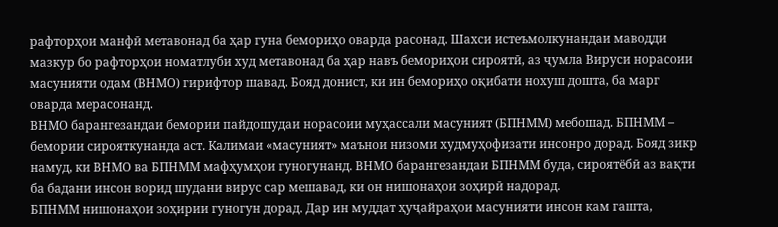рафторҳои манфӣ метавонад ба ҳар гуна бемориҳо оварда расонад. Шахси истеъмолкунандаи маводди мазкур бо рафторҳои номатлуби худ метавонад ба ҳар навъ бемориҳои сироятӣ, аз ҷумла Вируси норасоии масунияти одам (ВНМО) гирифтор шавад. Бояд донист, ки ин бемориҳо оқибати нохуш дошта, ба марг оварда мерасонанд.
ВНМО барангезандаи бемории пайдошудаи норасоии муҳассали масуният (БПНММ) мебошад. БПНММ – бемории сирояткунанда аст. Калимаи «масуният» маънои низоми худмуҳофизати инсонро дорад. Бояд зикр намуд, ки ВНМО ва БПНММ мафҳумҳои гуногунанд. ВНМО барангезандаи БПНММ буда, сироятёбӣ аз вақти ба бадани инсон ворид шудани вирус сар мешавад, ки он нишонаҳои зоҳирӣ надорад.
БПНММ нишонаҳои зоҳирии гуногун дорад. Дар ин муддат ҳуҷайраҳои масунияти инсон кам гашта,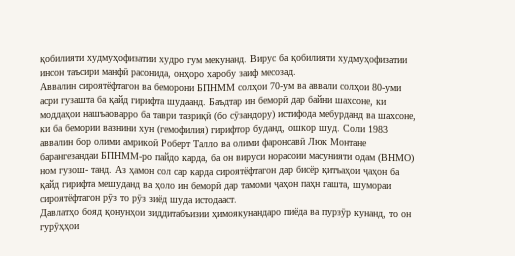қобилияти худмуҳофизатии худро гум мекунанд. Вирус ба қобилияти худмуҳофизатии инсон таъсири манфӣ расонида, онҳоро харобу заиф месозад.
Аввалин сироятёфтагон ва беморони БПНММ солҳои 70-ум ва аввали солҳои 80-уми асри гузашта ба қайд гирифта шудаанд. Баъдтар ин беморӣ дар байни шахсоне, ки моддаҳои нашъаоварро ба таври тазриқӣ (бо сӯзандору) истифода мебурданд ва шахсоне, ки ба бемории вазнини хун (гемофилия) гирифтор буданд, ошкор шуд. Соли 1983 аввалин бор олими амрикоӣ Роберт Талло ва олими фаронсавӣ Люк Монтане барангезандаи БПНММ-ро пайдо карда, ба он вируси норасоии масунияти одам (ВНМО) ном гузош- танд. Аз ҳамон сол сар карда сироятёфтагон дар бисёр қитъаҳои ҷаҳон ба қайд гирифта мешуданд ва ҳоло ин беморӣ дар тамоми ҷаҳон паҳн гашта, шумораи сироятёфтагон рӯз то рӯз зиёд шуда истодааст.
Давлатҳо бояд қонунҳои зиддитабъизии ҳимоякунандаро пиёда ва пурзӯр кунанд, то он гурӯҳҳои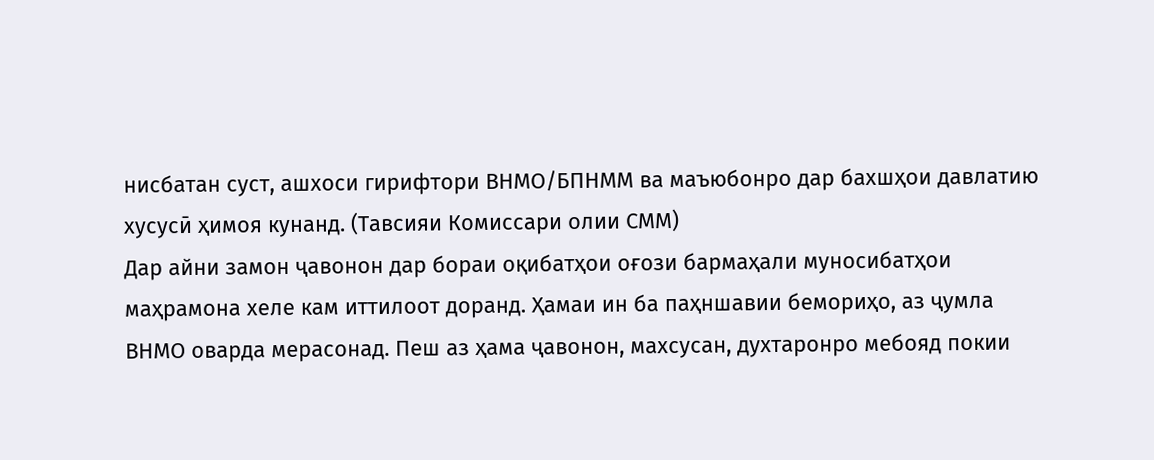нисбатан суст, ашхоси гирифтори ВНМО/БПНММ ва маъюбонро дар бахшҳои давлатию хусусӣ ҳимоя кунанд. (Тавсияи Комиссари олии СММ)
Дар айни замон ҷавонон дар бораи оқибатҳои оғози бармаҳали муносибатҳои маҳрамона хеле кам иттилоот доранд. Ҳамаи ин ба паҳншавии бемориҳо, аз ҷумла ВНМО оварда мерасонад. Пеш аз ҳама ҷавонон, махсусан, духтаронро мебояд покии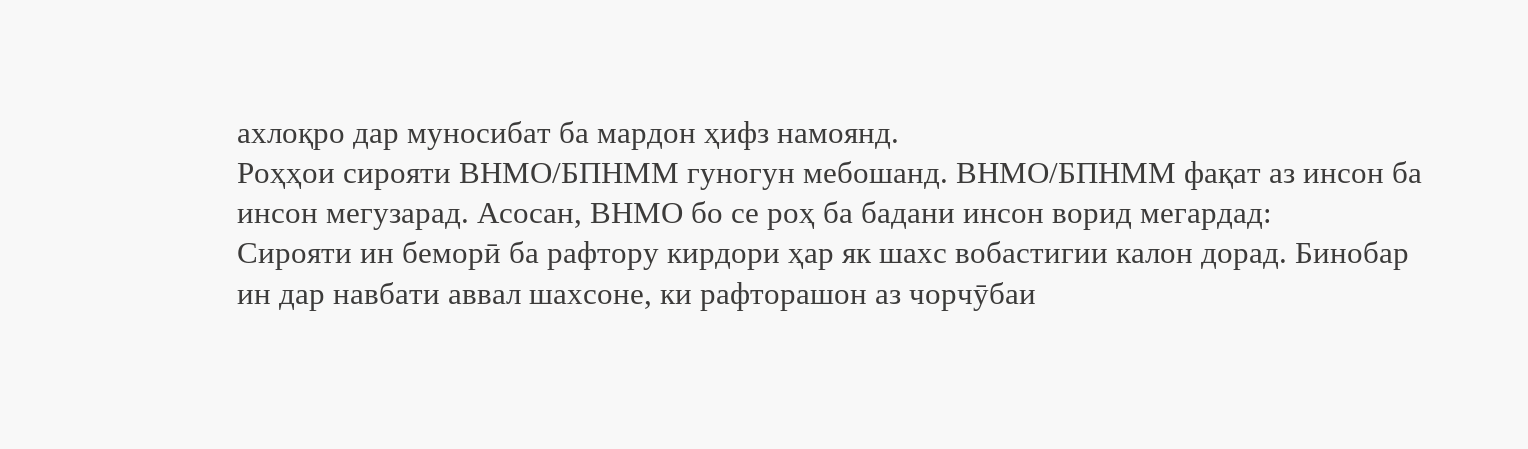ахлоқро дар муносибат ба мардон ҳифз намоянд.
Роҳҳои сирояти ВНМО/БПНММ гуногун мебошанд. ВНМО/БПНММ фақат аз инсон ба инсон мегузарад. Асосан, ВНМО бо се роҳ ба бадани инсон ворид мегардад:
Сирояти ин беморӣ ба рафтору кирдори ҳар як шахс вобастигии калон дорад. Бинобар ин дар навбати аввал шахсоне, ки рафторашон аз чорчӯбаи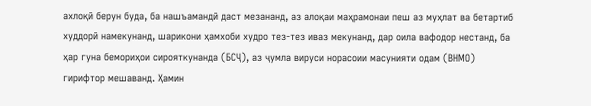ахлоқӣ берун буда, ба нашъамандӣ даст мезананд, аз алоқаи маҳрамонаи пеш аз муҳлат ва бетартиб худдорӣ намекунанд, шарикони ҳамхоби худро тез-тез иваз мекунанд, дар оила вафодор нестанд, ба ҳар гуна бемориҳои сирояткунанда (БСҶ), аз ҷумла вируси норасоии масунияти одам (ВНМО) гирифтор мешаванд. Ҳамин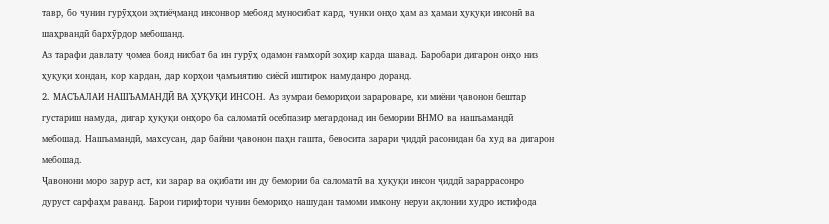тавр, бо чунин гурӯҳҳои эҳтиёҷманд инсонвор мебояд муносибат кард, чунки онҳо ҳам аз ҳамаи ҳуқуқи инсонӣ ва шаҳрвандӣ бархӯрдор мебошанд.
Аз тарафи давлату ҷомеа бояд нисбат ба ин гурӯҳ одамон ғамхорӣ зоҳир карда шавад. Баробари дигарон онҳо низ ҳуқуқи хондан, кор кардан, дар корҳои ҷамъиятию сиёсӣ иштирок намуданро доранд.
2. МАСЪАЛАИ НАШЪАМАНДӢ ВА ҲУҚУҚИ ИНСОН. Аз зумраи бемориҳои зарароваре, ки миёни ҷавонон бештар густариш намуда, дигар ҳуқуқи онҳоро ба саломатӣ осебпазир мегардонад ин бемории ВНМО ва нашъамандӣ мебошад. Нашъамандӣ, махсусан, дар байни ҷавонон паҳн гашта, бевосита зарари ҷиддӣ расонидан ба худ ва дигарон мебошад.
Ҷавонони моро зарур аст, ки зарар ва оқибати ин ду бемории ба саломатӣ ва ҳуқуқи инсон ҷиддӣ зараррасонро дуруст сарфаҳм раванд. Барои гирифтори чунин бемориҳо нашудан тамоми имкону неруи ақлонии худро истифода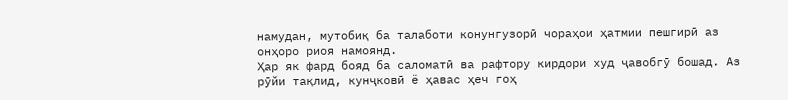намудан, мутобиқ ба талаботи конунгузорӣ чораҳои ҳатмии пешгирӣ аз онҳоро риоя намоянд.
Ҳар як фард бояд ба саломатӣ ва рафтору кирдори худ ҷавобгӯ бошад. Аз рӯйи тақлид, кунҷковӣ ё ҳавас ҳеч гоҳ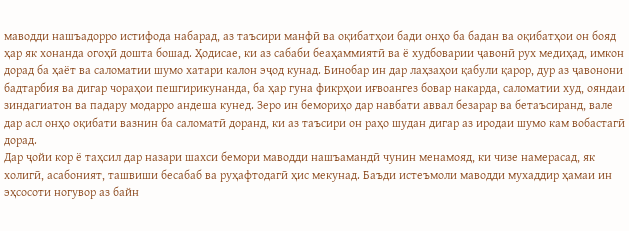маводди нашъадорро истифода набарад, аз таъсири манфӣ ва оқибатҳои бади онҳо ба бадан ва оқибатҳои он бояд ҳар як хонанда огоҳӣ дошта бошад. Ҳодисае, ки аз сабаби беаҳаммиятӣ ва ё худбоварии ҷавонӣ рух медиҳад, имкон дорад ба ҳаёт ва саломатии шумо хатари калон эҷод кунад. Бинобар ин дар лаҳзаҳои қабули қарор, дур аз ҷавонони бадтарбия ва дигар чораҳои пешгирикунанда, ба ҳар гуна фикрҳои иғвоангез бовар накарда, саломатии худ, ояндаи зиндагиатон ва падару модарро андеша кунед. Зеро ин бемориҳо дар навбати аввал безарар ва бетаъсиранд, вале дар асл онҳо оқибати вазнин ба саломатӣ доранд, ки аз таъсири он раҳо шудан дигар аз иродаи шумо кам вобастагӣ дорад.
Дар ҷойи кор ё таҳсил дар назари шахси бемори маводди нашъамандӣ чунин менамояд, ки чизе намерасад, як холигӣ, асабоният, ташвиши бесабаб ва руҳафтодагӣ ҳис мекунад. Баъди истеъмоли маводди мухаддир ҳамаи ин эҳсосоти ногувор аз байн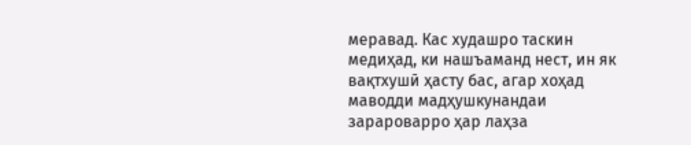меравад. Кас худашро таскин медиҳад, ки нашъаманд нест, ин як вақтхушӣ ҳасту бас, агар хоҳад маводди мадҳушкунандаи зарароварро ҳар лаҳза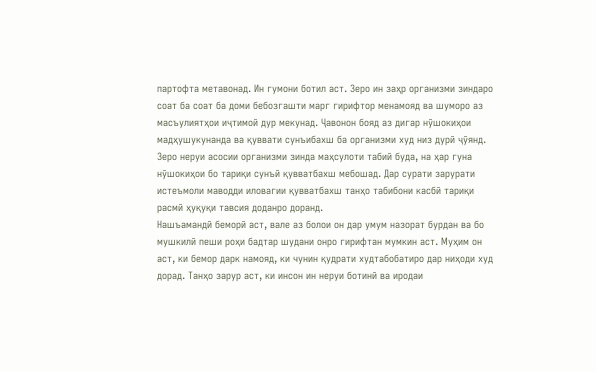партофта метавонад. Ин гумони ботил аст. Зеро ин заҳр организми зиндаро соат ба соат ба доми бебозгашти марг гирифтор менамояд ва шуморо аз масъулиятҳои иҷтимоӣ дур мекунад. Ҷавонон бояд аз дигар нӯшокиҳои мадҳушукунанда ва қуввати сунъибахш ба организми худ низ дурӣ ҷӯянд. Зеро неруи асосии организми зинда маҳсулоти табиӣ буда, на ҳар гуна нӯшокиҳои бо тариқи сунъӣ қувватбахш мебошад. Дар сурати зарурати истеъмоли маводди иловагии қувватбахш танҳо табибони касбӣ тариқи расмӣ ҳуқуқи тавсия доданро доранд.
Нашъамандӣ беморӣ аст, вале аз болои он дар умум назорат бурдан ва бо мушкилӣ пеши роҳи бадтар шудани онро гирифтан мумкин аст. Муҳим он аст, ки бемор дарк намояд, ки чунин қудрати худтабобатиро дар ниҳоди худ дорад. Танҳо зарур аст, ки инсон ин неруи ботинӣ ва иродаи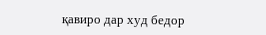қавиро дар худ бедор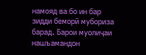намояд ва бо ин бар зидди беморӣ мубориза барад. Барои муолиҷаи нашъамандон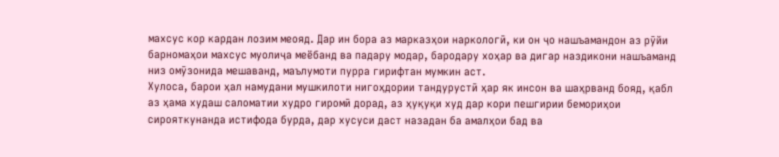махсус кор кардан лозим меояд. Дар ин бора аз марказҳои наркологӣ, ки он ҷо нашъамандон аз рӯйи барномаҳои махсус муолиҷа меёбанд ва падару модар, бародару хоҳар ва дигар наздикони нашъаманд низ омӯзонида мешаванд, маълумоти пурра гирифтан мумкин аст.
Хулоса, барои ҳал намудани мушкилоти нигоҳдории тандурустӣ ҳар як инсон ва шаҳрванд бояд, қабл аз ҳама худаш саломатии худро гиромӣ дорад, аз ҳуқуқи худ дар кори пешгирии бемориҳои сирояткунанда истифода бурда, дар хусуси даст назадан ба амалҳои бад ва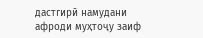дастгирӣ намудани афроди муҳтоҷу заиф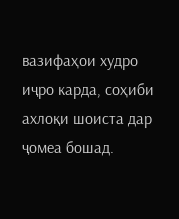вазифаҳои худро иҷро карда, соҳиби ахлоқи шоиста дар ҷомеа бошад.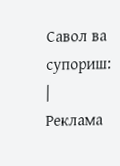Савол ва супориш:
|
Реклама